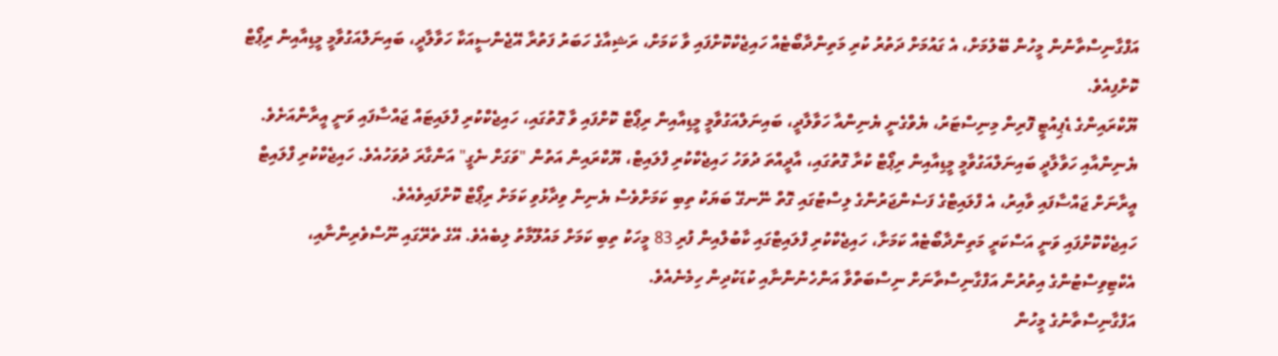އަފްގާނިސްތާނުން މީހުން ބޭލުމަށް، އެ ގައުމަށް ދަތުރު ކުރި މަތިންދާބޯޓެއް ހައިޖެކްކޮށްފައި ވާ ކަމަށް، ރަޝިއާގެ ހަބަރު ފަތުރާ އޭޖެންސީއަކާ ހަވާލާދީ، ބައިނަލްއަގުވާމީ މީޑިއާއިން ރިޕޯޓް ކޮށްފިއެވެ.
ޔޫކްރައިންގެ ޑެޕިއުޓީ ފޮރިން މިނިސްޓަރު، ޔެވްގެނީ ޔެނިންއާ ހަވާލާދީ، ބައިނަލްއަގުވާމީ މީޑިއާއިން ރިޕޯޓް ކޮށްފައި ވާ ގޮތުގައި، ހައިޖެކްކުރި ފްލައިޓައް ޖައްސާފައި ވަނީ އީރާންއަށެވެ.
ޔެނިންއާއި ހަވާލާދީ ބައިނަލްއަގުވާމީ މީޑިއާއިން ރިޕޯޓް ކުރާ ގޮތުގައި، އާދީއްތަ ދުވަހު ހައިޖެކްކުރި ފްލައިޓް، ޔޫކްރައިން އަތުން "ވަގަށް ނެގީ" އަންގާރަ ދުވަހުއެވެ. ހައިޖެކްކުރި ފްލައިޓް އީރާނަށް ޖައްސާފައި ވާއިރު، އެ ފްލައިޓްގެ ފަސެންޖަރުންގެ ލިސްޓުގައި ގޮތް ނޭނގޭ ބަޔަކު ތިބި ކަމަށްވެސް ޔެނިން ވިދާޅުވި ކަމަށް ރިޕޯޓް ކޮށްފައިވެއެވެ.
ހައިޖެކްކޮށްފައި ވަނީ އަސްކަރީ މަތިންދާބޯޓެއް ކަމަށާ، ހައިޖެކްކުރި ފްލައިޓްގައި ކާބުލްއިން ފުރި 83 މީހަކު ތިބި ކަމަށް މައުލޫމާތު ލިބެއެވެ. އޭގެ ތެރޭގައި ނޫސްވެރިންނާއި، އެކްޓިވިސްޓުންގެ އިތުރުން އަފްގާނިސްތާނަށް ނިސްބަތްވާ އަންހެނުންނާއި ކުޑަކުދިން ހިމެނެއެވެ.
އަފްގާނިސްތާނުގެ މީހުން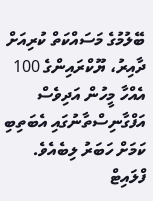ބޭލުމުގެ މަސައްކަތް ކުރިއަށް ދާއިރު، ޔޫކްރައިންގެ 100 އެއްހާ މީހުން އަދިވެސް އަފްގާނިސްތާނުގައި އެބަތިބި ކަމަށް ހަބަރު ލިބެއެވެ. ފްލައިޓް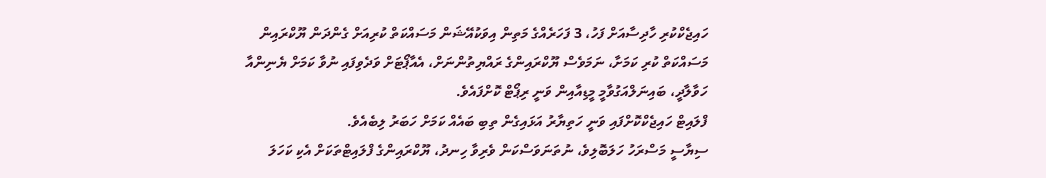ހައިޖެކްކުރި ހާދިސާއަށް ފަހު، 3 ފަހަރެއްގެ މަތިން އިވަކުއޭޝަން މަސައްކަތް ކުރިއަށް ގެންދަން ޔޫކްރައިން މަސައްކަތް ކުރި ކަމަށާ، ނަމަވެސް ޔޫކްރައިންގެ ރައްޔިތުންނަށް، އެއާޕޯޓަށް ވަދެވިފައި ނުވާ ކަމަށް ޔެނިންއާ ހަވާލާދީ، ބައިނަލްއަގުވާމީ މީޑިއާއިން ވަނީ ރިޕޯޓް ކޮށްފައެވެ.
ފްލައިޓް ހައިޖެކްކޮށްފައި ވަނީ ހަތިޔާރު އަޅައިގެން ތިބި ބައެއް ކަމަށް ހަބަރު ލިބެއެވެ.
ސިޔާސީ މަސްރަހު ހަލަބޮލިވެ، ނުތަނަވަސްކަން ވެރިވާ ހިނދު، ޔޫކްރައިންގެ ފްލައިޓްތަކަށް އެކި ކަހަލަ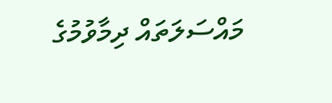މައްސަލަތައް ދިމާވުމުގެ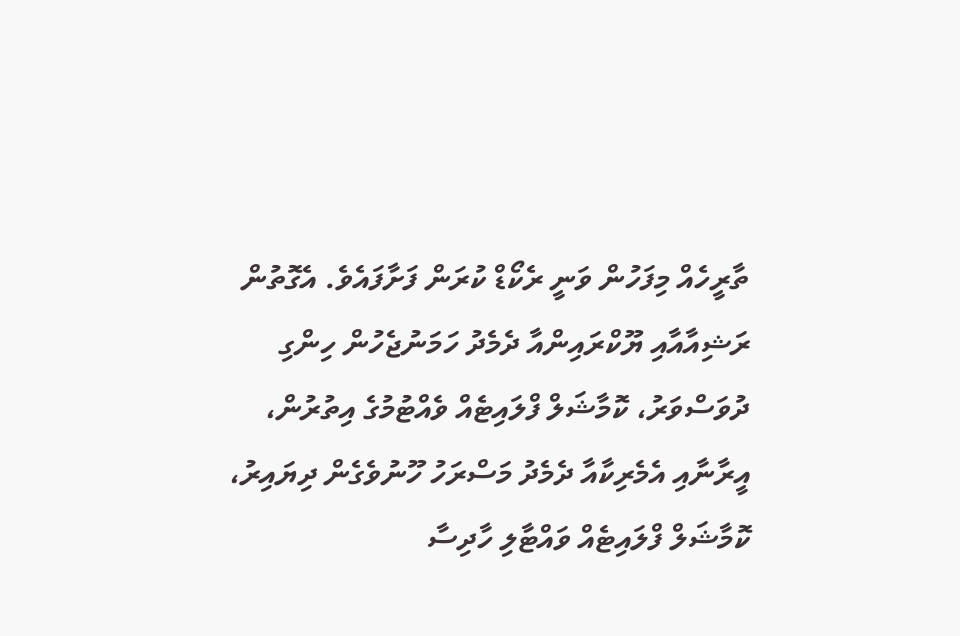ތާރީހެއް މިފަހުން ވަނީ ރެކޯޑް ކުރަން ފަށާފައެވެ. އެގޮތުން ރަޝިއާއާއި ޔޫކްރައިންއާ ދެމެދު ހަމަނުޖެހުން ހިންގި ދުވަސްވަރު، ކޮމާޝަލް ފްލައިޓެއް ވެއްޓުމުގެ އިތުރުން، އީރާނާއި އެމެރިކާއާ ދެމެދު މަސްރަހު ހޫނުވެގެން ދިޔައިރު، ކޮމާޝަލް ފްލައިޓެއް ވައްޓާލި ހާދިސާ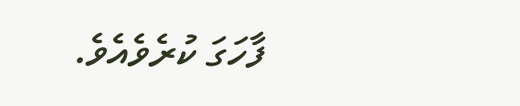ފާހަގަ ކުރެވެއެވެ.